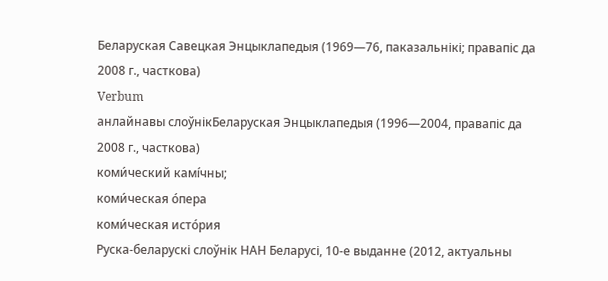Беларуская Савецкая Энцыклапедыя (1969—76, паказальнікі; правапіс да 2008 г., часткова)
Verbum
анлайнавы слоўнікБеларуская Энцыклапедыя (1996—2004, правапіс да 2008 г., часткова)
коми́ческий камі́чны;
коми́ческая о́пера
коми́ческая исто́рия
Руска-беларускі слоўнік НАН Беларусі, 10-е выданне (2012, актуальны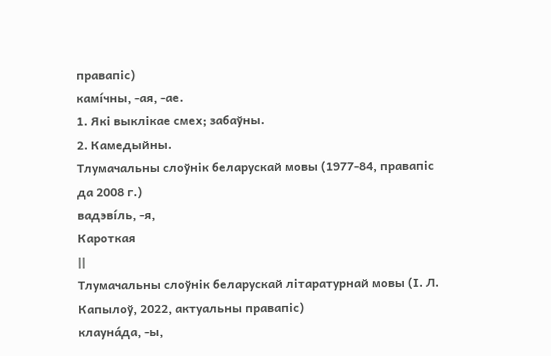правапіс)
камі́чны, ‑ая, ‑ае.
1. Які выклікае смех; забаўны.
2. Камедыйны.
Тлумачальны слоўнік беларускай мовы (1977-84, правапіс да 2008 г.)
вадэві́ль, -я,
Кароткая
||
Тлумачальны слоўнік беларускай літаратурнай мовы (І. Л. Капылоў, 2022, актуальны правапіс)
клауна́да, ‑ы,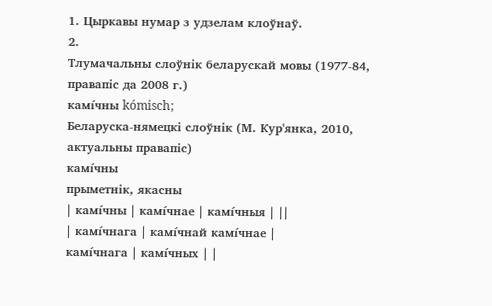1. Цыркавы нумар з удзелам клоўнаў.
2.
Тлумачальны слоўнік беларускай мовы (1977-84, правапіс да 2008 г.)
камі́чны kómisch;
Беларуска-нямецкі слоўнік (М. Кур'янка, 2010, актуальны правапіс)
камі́чны
прыметнік, якасны
| камі́чны | камі́чнае | камі́чныя | ||
| камі́чнага | камі́чнай камі́чнае |
камі́чнага | камі́чных | |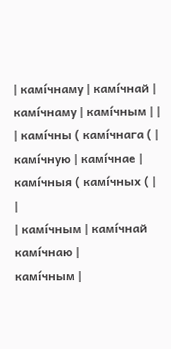| камі́чнаму | камі́чнай | камі́чнаму | камі́чным | |
| камі́чны ( камі́чнага ( |
камі́чную | камі́чнае | камі́чныя ( камі́чных ( |
|
| камі́чным | камі́чнай камі́чнаю |
камі́чным |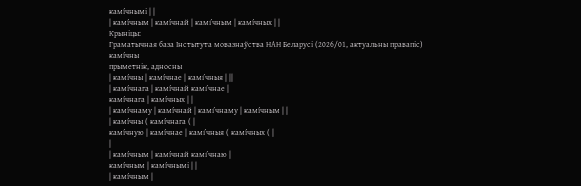камі́чнымі | |
| камі́чным | камі́чнай | камі́чным | камі́чных | |
Крыніцы:
Граматычная база Інстытута мовазнаўства НАН Беларусі (2026/01, актуальны правапіс)
камі́чны
прыметнік, адносны
| камі́чны | камі́чнае | камі́чныя | ||
| камі́чнага | камі́чнай камі́чнае |
камі́чнага | камі́чных | |
| камі́чнаму | камі́чнай | камі́чнаму | камі́чным | |
| камі́чны ( камі́чнага ( |
камі́чную | камі́чнае | камі́чныя ( камі́чных ( |
|
| камі́чным | камі́чнай камі́чнаю |
камі́чным | камі́чнымі | |
| камі́чным |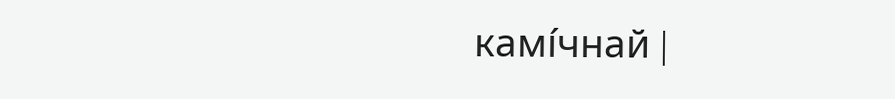камі́чнай |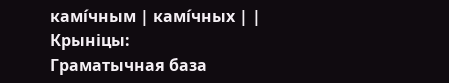камі́чным | камі́чных | |
Крыніцы:
Граматычная база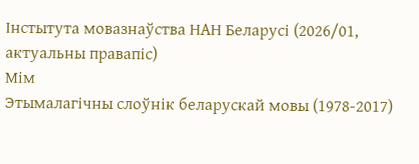Інстытута мовазнаўства НАН Беларусі (2026/01, актуальны правапіс)
Мім
Этымалагічны слоўнік беларускай мовы (1978-2017)